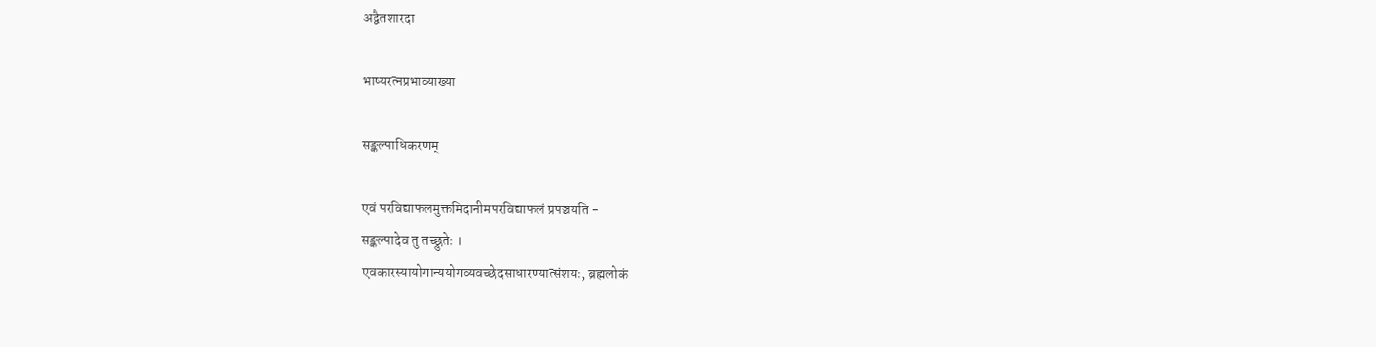अद्वैतशारदा

भाष्यरत्नप्रभाव्याख्या

सङ्कल्पाधिकरणम्

एवं परविद्याफलमुक्तमिदानीमपरविद्याफलं प्रपञ्चयति -
सङ्कल्पादेव तु तच्छ्रुतेः ।
एवकारस्यायोगान्ययोगव्यवच्छेदसाधारण्यात्संशयः, ब्रह्मलोकं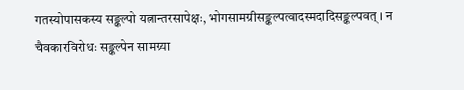गतस्योपासकस्य सङ्कल्पो यत्नान्तरसापेक्षः, भोगसामग्रीसङ्कल्पत्वादस्मदादिसङ्कल्पवत् । न चैवकारविरोधः सङ्कल्पेन सामग्र्या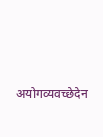अयोगव्यवच्छेदेन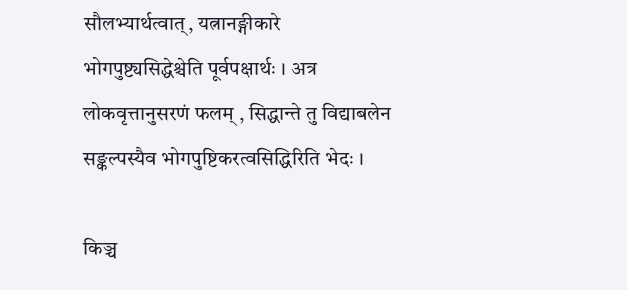सौलभ्यार्थत्वात्, यत्नानङ्गीकारे भोगपुष्ट्यसिद्धेश्चेति पूर्वपक्षार्थः । अत्र लोकवृत्तानुसरणं फलम् , सिद्धान्ते तु विद्याबलेन सङ्कल्पस्यैव भोगपुष्टिकरत्वसिद्धिरिति भेदः ।

किञ्च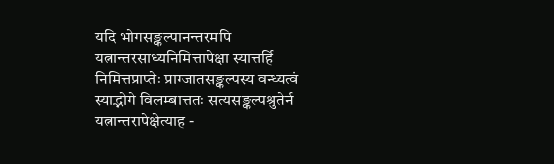यदि भोगसङ्कल्पानन्तरमपि यत्नान्तरसाध्यनिमित्तापेक्षा स्यात्तर्हि निमित्तप्राप्तेः प्राग्जातसङ्कल्पस्य वन्ध्यत्वं स्याद्भोगे विलम्बात्ततः सत्यसङ्कल्पश्रुतेर्न यत्नान्तरापेक्षेत्याह -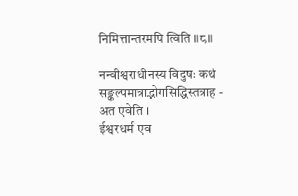निमित्तान्तरमपि त्विति ॥८॥

नन्वीश्वराधीनस्य विदुषः कथं सङ्कल्पमात्राद्भोगसिद्धिस्तत्राह -
अत एवेति ।
ईश्वरधर्म एव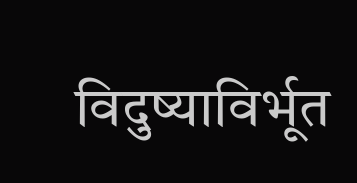विदुष्याविर्भूत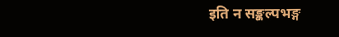इति न सङ्कल्पभङ्ग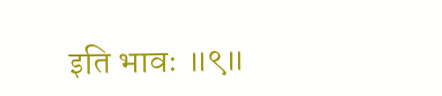इति भावः ॥९॥